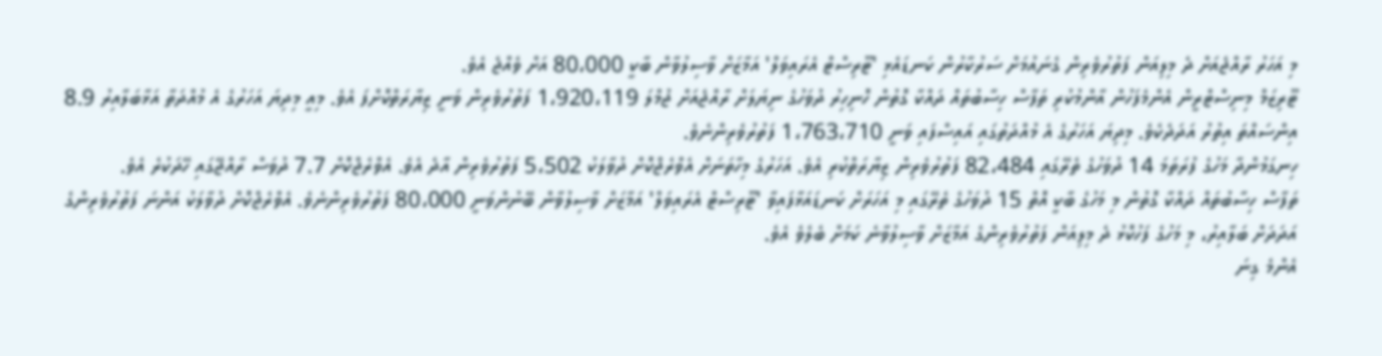މި އަހަރު ރާއްޖެއަށް ދެ މިލިއަން ފަތުރުވެރިން ގެނައުމަށް ސަރުކާރުން ކަނޑައެޅި 'ޓޫރިސްޓް އެރައިވަލް' އަމާޒަށް ވާސިލުވާން ބާކީ 80،000 އަށް ވެއްޖެ އެވެ.
ޓޫރިޒަމް މިނިސްޓްރީން އެންމެފަހުން އާންމުކުރި ތަފާސް ހިސާބުތައް ދައްކާ ގޮތުން ހޮނިހިރު ދުވަހުގެ ނިޔަލަށް ރާއްޖެއަށް ޖުމްލަ 1،920،119 ފަތުރުވެރިން ވަނީ ޒިޔާރަތްކޮށްފަ އެވެ. މިއީ މިދިޔަ އަހަރުގެ އެ މުއްދަތާ އަޅާބަލާއިރު 8.9 އިންސައްތަ އިތުރު އަދަދެކެވެ. މިދިޔަ އަހަރުގެ އެ މުއްދަތުގައި އައިސްފައި ވަނީ 1،763،710 ފަތުރުވެރިންނެވެ.
ހިނގަމުންދާ މަހުގެ ފުރަތަމަ 14 ދުވަހުގެ ތެރޭގައި 82،484 ފަތުރުވެރިން ޒިޔާރަތްކުރި އެވެ. އަހަރުގެ މިހާތަނަށް އެވްރެޖްކޮށް ދުވާލަކު 5،502 ފަތުރުވެރިން އާދެ އެވެ. އެވްރެޖްކޮށް 7.7 ދުވަސް ރާއްޖޭގައި ހޭދަކުރެ އެވެ.
ތަފާސް ހިސާބުތައް ދައްކާ ގޮތުން މި މަހުގެ ބާކީ އޮތް 15 ދުވަހުގެ ތެރޭގައި މި އަހަރަށް ކަނޑައަޅާފައިވާ 'ޓޫރިސްޓް އެރައިވަލް' އަމާޒަށް ވާސިލުވާން ބޭނުންވަނީ 80،000 ފަތުރުވެރިންނެވެ. އެވްރެޖްކޮށް ދުވާލަކު އަންނަ ފަތުރުވެރިންގެ އަދަދަށް ބަލާއިރު، މި މަހުގެ ފަހުކޮޅު ދެ މިލިއަން ފަތުރުވެރިންގެ އަމާޒަށް ވާސިލުވާނެ ކަމަށް ބެލެވެ އެވެ.
އެންމެ ގިނަ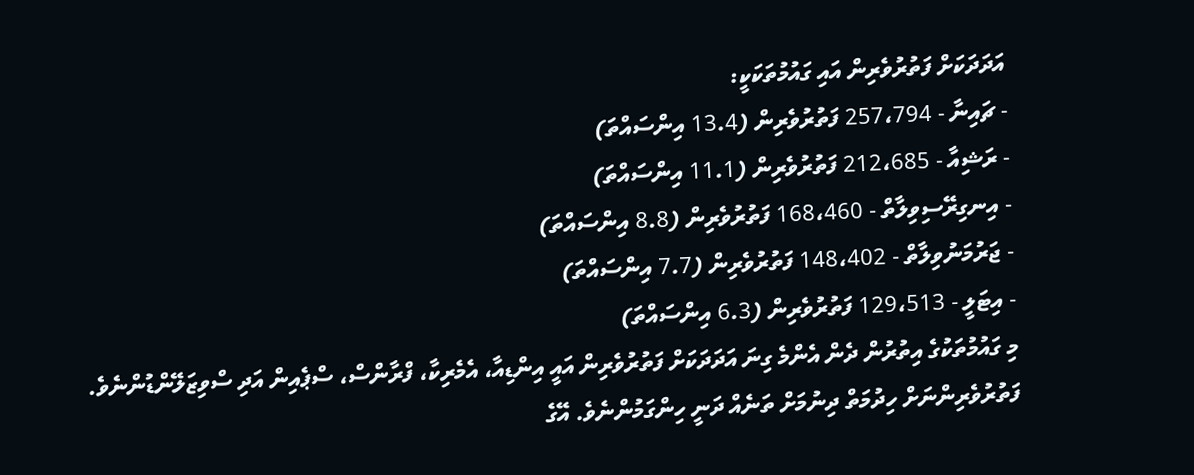އަދަދަކަށް ފަތުރުވެރިން އައި ގައުމުތަކަކީ:
- ޗައިނާ - 257،794 ފަތުރުވެރިން (13.4 އިންސައްތަ)
- ރަޝިއާ - 212،685 ފަތުރުވެރިން (11.1 އިންސައްތަ)
- އިނގިރޭސިވިލާތް - 168،460 ފަތުރުވެރިން (8.8 އިންސައްތަ)
- ޖަރުމަނުވިލާތް - 148،402 ފަތުރުވެރިން (7.7 އިންސައްތަ)
- އިޓަލީ - 129،513 ފަތުރުވެރިން (6.3 އިންސައްތަ)
މި ގައުމުތަކުގެ އިތުރުން ދެން އެންމެ ގިނަ އަދަދަކަށް ފަތުރުވެރިން އައީ އިންޑިއާ، އެމެރިކާ، ފްރާންސް، ސްޕެއިން އަދި ސްވިޒަލޭންޑުންނެވެ.
ފަތުރުވެރިންނަށް ހިދުމަތް ދިނުމަށް ތަނެއް ދަނީ ހިންގަމުންނެވެ. އޭގެ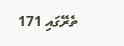ތެރޭގައި 171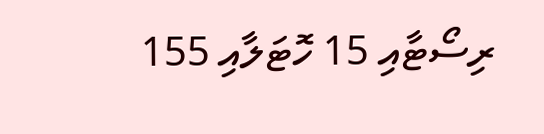ރިސޯޓާއި 15 ހޮޓަލާއި 155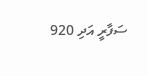ސަފާރީ އަދި 920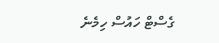ގެސްޓް ހައުސް ހިމެނެ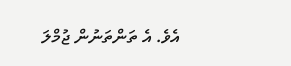އެވެ. އެ ތަންތަނުން ޖުމްލަ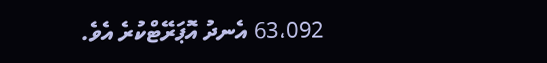63،092 އެނދު އޮޕަރޭޓްކުރެ އެވެ.